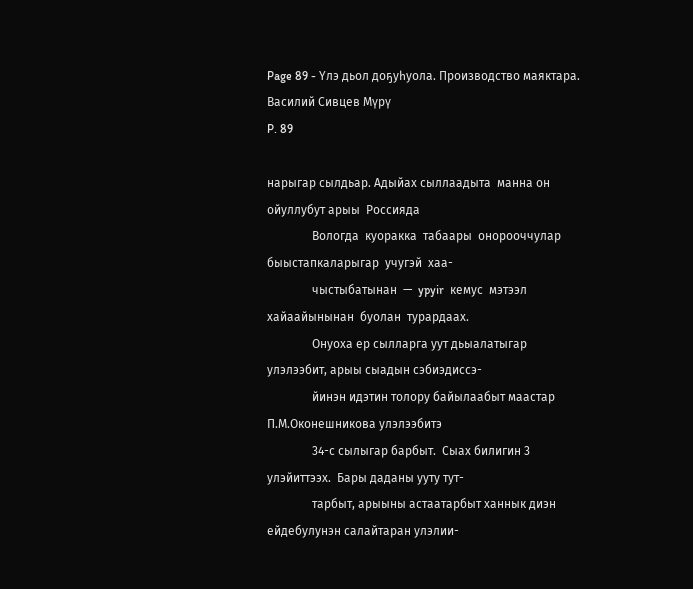Page 89 - Үлэ дьол доҕуһуола. Производство маяктара. Василий Сивцев Мүрү
P. 89

нарыгар сылдьар. Адыйах сыллаадыта  манна он ойуллубут арыы  Россияда
               Вологда  куоракка  табаары  онорооччулар  быыстапкаларыгар  учугэй  хаа-
               чыстыбатынан  —  ypyir  кемус  мэтээл  хайаайынынан  буолан  турардаах.
               Онуоха ер сылларга уут дьыалатыгар улэлээбит, арыы сыадын сэбиэдиссэ-
               йинэн идэтин толору байылаабыт маастар П.М.Оконешникова улэлээбитэ
               34-с сылыгар барбыт.  Сыах билигин 3  улэйиттээх.  Бары даданы ууту тут-
               тарбыт, арыыны астаатарбыт ханнык диэн ейдебулунэн салайтаран улэлии-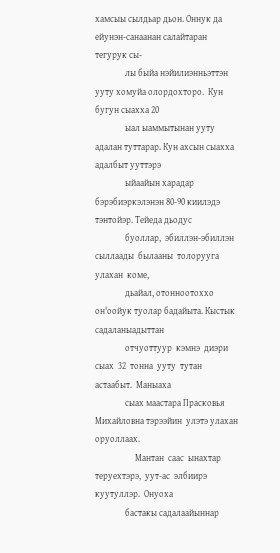хамсыы сылдьар дьон. Оннук да ейунэн-санаанан салайтаран тегурук сы-
               лы быйа нэйилиэнньэттэн ууту хомуйа олордохторо.  Кун бугун сыахха 20
               ыал ыаммытынан ууту адалан туттарар. Кун ахсын сыахха адалбыт ууттэрэ
               ыйаайын харадар бэрэбиэркэлэнэн 80-90 киилэдэ тэнтойэр. Тейеда дьодус
               буоллар,  эбиллэн-эбиллэн  сыллаады  былааны  толорууга  улахан  коме,
               дьайал, отонноотоххо он'оойук туолар бадайыта. Кыстык садаланыадыттан
               отчуоттуур  кэмнэ  диэри  сыах  32  тонна  ууту  тутан  астаабыт.  Маныаха
               сыах маастара Прасковья  Михайловна тэрээйин  улэтэ улахан оруоллаах.
                    Мантан  саас  ынахтар  теруехтэрэ,  уут-ас  элбиирэ  куутуллэр.  Онуоха
               бастакы садалаайыннар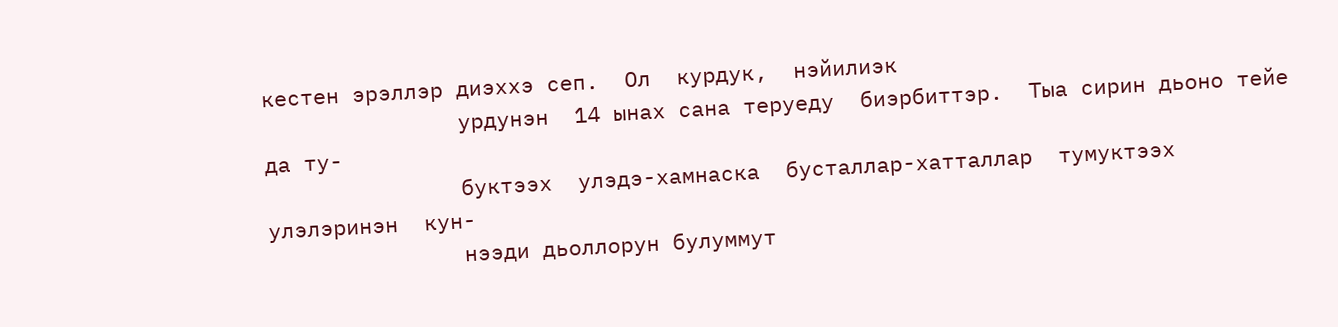кестен эрэллэр диэххэ сеп.  Ол  курдук,  нэйилиэк
               урдунэн  14 ынах сана теруеду  биэрбиттэр.  Тыа сирин дьоно тейе да ту-
               буктээх  улэдэ-хамнаска  бусталлар-хатталлар  тумуктээх  улэлэринэн  кун-
               нээди дьоллорун булуммут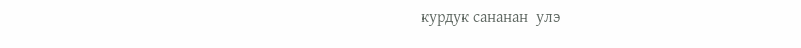курдук сананан  улэ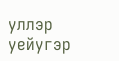уллэр  уейугэр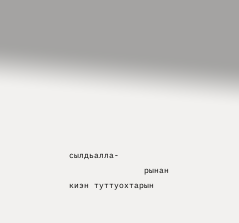сылдьалла-
               рынан  киэн туттуохтарын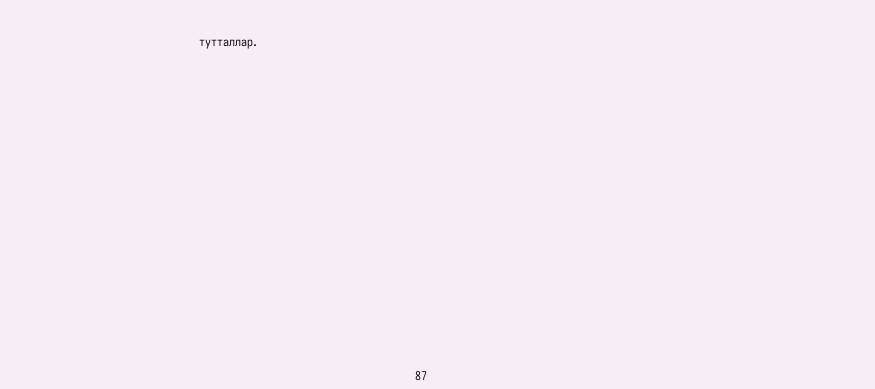тутталлар.


















                                                      87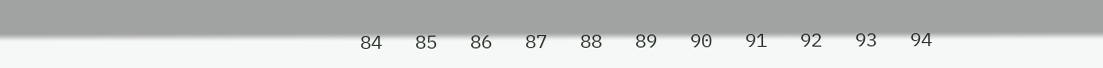84   85   86   87   88   89   90   91   92   93   94